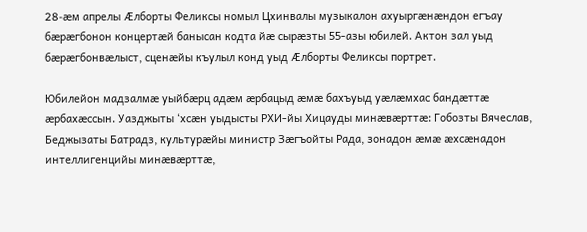28-æм апрелы Æлборты Феликсы номыл Цхинвалы музыкалон ахуыргæнæндон егъау бæрæгбонон концертæй банысан кодта йæ сырæзты 55-азы юбилей. Актон зал уыд бæрæгбонвæлыст, сценæйы къулыл конд уыд Æлборты Феликсы портрет.

Юбилейон мадзалмæ уыйбæрц адæм æрбацыд æмæ бахъуыд уæлæмхас бандæттæ æрбахæссын. Уазджыты ‘хсæн уыдысты РХИ-йы Хицауды минæвæрттæ: Гобозты Вячеслав, Беджызаты Батрадз, культурæйы министр Зæгъойты Рада, зонадон æмæ æхсæнадон интеллигенцийы минæвæрттæ,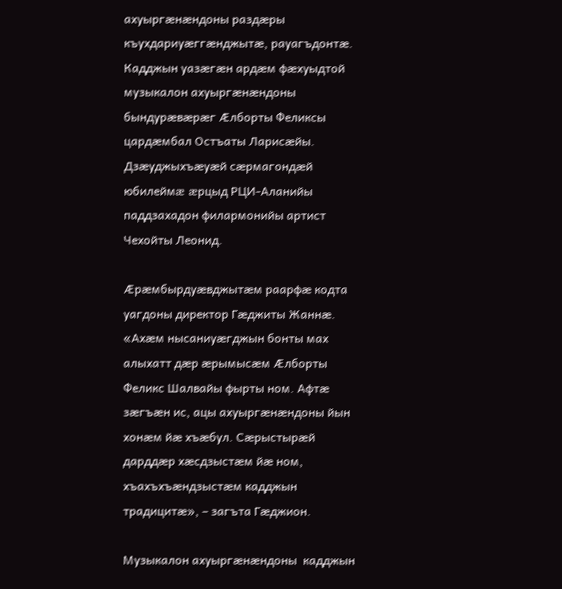ахуыргæнæндоны раздæры къухдариуæггæнджытæ, рауагъдонтæ. Кадджын уазæгæн ардæм фæхуыдтой музыкалон ахуыргæнæндоны бындурæвæрæг Æлборты Феликсы цардæмбал Остъаты Ларисæйы.  Дзæуджыхъæуæй сæрмагондæй юбилеймæ æрцыд РЦИ-Аланийы паддзахадон филармонийы артист Чехойты Леонид.

Æрæмбырдуæвджытæм раарфæ кодта уагдоны директор Гæджиты Жаннæ. «Ахæм нысаниуæгджын бонты мах алыхатт дæр æрымысæм Æлборты Феликс Шалвайы фырты ном. Афтæ зæгъæн ис, ацы ахуыргæнæндоны йын хонæм йæ хъæбул. Сæрыстырæй дарддæр хæсдзыстæм йæ ном, хъахъхъæндзыстæм кадджын традицитæ», – загъта Гæджион.

Музыкалон ахуыргæнæндоны  кадджын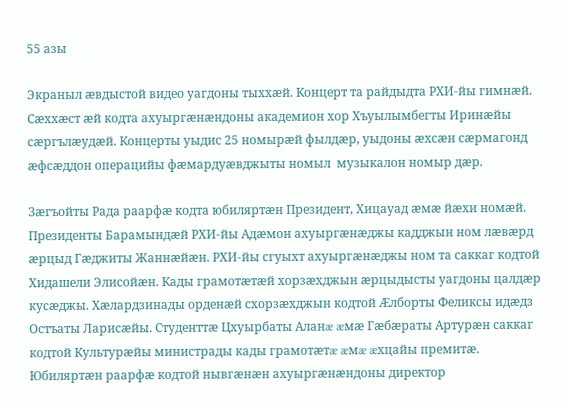55 азы

Экраныл æвдыстой видео уагдоны тыххæй. Концерт та райдыдта РХИ-йы гимнæй. Сæххæст æй кодта ахуыргæнæндоны академион хор Хъуылымбегты Иринæйы сæргълæудæй. Концерты уыдис 25 номырæй фылдæр, уыдоны æхсæн сæрмагонд æфсæддон операцийы фæмардуæвджыты номыл  музыкалон номыр дæр.

Зæгъойты Рада раарфæ кодта юбиляртæн Президент, Хицауад æмæ йæхи номæй. Президенты Барамындæй РХИ-йы Адæмон ахуыргæнæджы кадджын ном лæвæрд æрцыд Гæджиты Жаннæйæн. РХИ-йы сгуыхт ахуыргæнæджы ном та саккаг кодтой Хидашели Элисойæн. Кады грамотæтæй хорзæхджын æрцыдысты уагдоны цалдæр кусæджы. Хæлардзинады орденæй схорзæхджын кодтой Æлборты Феликсы идæдз Остъаты Ларисæйы. Студенттæ Цхуырбаты Аланæ æмæ Гæбæраты Артурæн саккаг кодтой Культурæйы министрады кады грамотæтæ æмæ æхцайы премитæ. Юбиляртæн раарфæ кодтой нывгæнæн ахуыргæнæндоны директор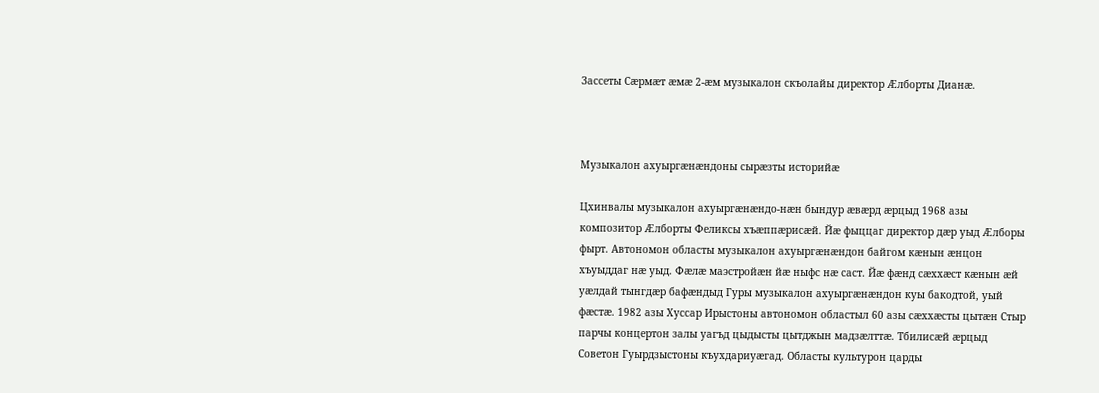Зассеты Сæрмæт æмæ 2-æм музыкалон скъолайы директор Æлборты Дианæ.



Музыкалон ахуыргæнæндоны сырæзты историйæ

Цхинвалы музыкалон ахуыргæнæндо-нæн бындур æвæрд æрцыд 1968 азы композитор Æлборты Феликсы хъæппæрисæй. Йæ фыццаг директор дæр уыд Æлборы фырт. Автономон областы музыкалон ахуыргæнæндон байгом кæнын æнцон хъуыддаг нæ уыд. Фæлæ маэстройæн йæ ныфс нæ саст. Йæ фæнд сæххæст кæнын æй уæлдай тынгдæр бафæндыд Гуры музыкалон ахуыргæнæндон куы бакодтой, уый фæстæ. 1982 азы Хуссар Ирыстоны автономон областыл 60 азы сæххæсты цытæн Стыр парчы концертон залы уагъд цыдысты цытджын мадзæлттæ. Тбилисæй æрцыд Советон Гуырдзыстоны къухдариуæгад. Областы культурон царды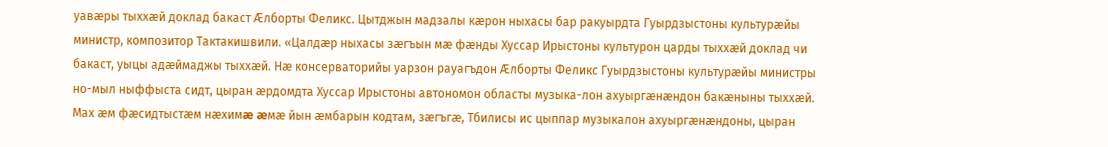уавæры тыххæй доклад бакаст Æлборты Феликс. Цытджын мадзалы кæрон ныхасы бар ракуырдта Гуырдзыстоны культурæйы министр, композитор Тактакишвили. «Цалдæр ныхасы зæгъын мæ фæнды Хуссар Ирыстоны культурон царды тыххæй доклад чи бакаст, уыцы адæймаджы тыххæй. Нæ консерваторийы уарзон рауагъдон Æлборты Феликс Гуырдзыстоны культурæйы министры но-мыл ныффыста сидт, цыран æрдомдта Хуссар Ирыстоны автономон областы музыка-лон ахуыргæнæндон бакæныны тыххæй. Мах æм фæсидтыстæм нæхимæ æмæ йын æмбарын кодтам, зæгъгæ, Тбилисы ис цыппар музыкалон ахуыргæнæндоны, цыран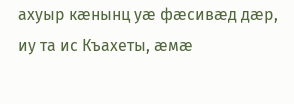ахуыр кæнынц уæ фæсивæд дæр, иу та ис Къахеты, æмæ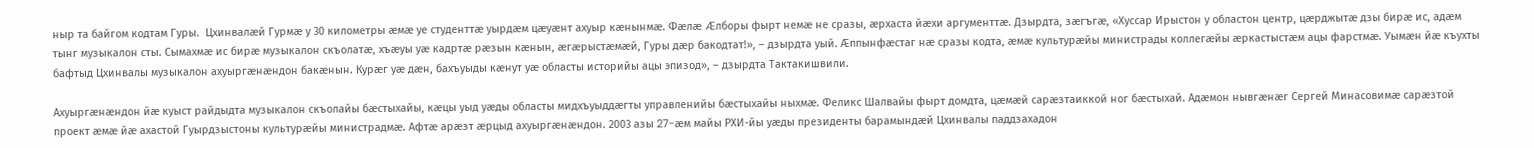ныр та байгом кодтам Гуры.  Цхинвалæй Гурмæ у 30 километры æмæ уе студенттæ уырдæм цæуæнт ахуыр кæнынмæ. Фæлæ Æлборы фырт немæ не сразы, æрхаста йæхи аргументтæ. Дзырдта, зæгъгæ, «Хуссар Ирыстон у областон центр, цæрджытæ дзы бирæ ис, адæм тынг музыкалон сты. Сымахмæ ис бирæ музыкалон скъолатæ, хъæуы уæ кадртæ рæзын кæнын, æгæрыстæмæй, Гуры дæр бакодтат!», – дзырдта уый. Æппынфæстаг нæ сразы кодта, æмæ культурæйы министрады коллегæйы æркастыстæм ацы фарстмæ. Уымæн йæ къухты бафтыд Цхинвалы музыкалон ахуыргæнæндон бакæнын. Курæг уæ дæн, бахъуыды кæнут уæ областы историйы ацы эпизод», – дзырдта Тактакишвили.

Ахуыргæнæндон йæ куыст райдыдта музыкалон скъолайы бæстыхайы, кæцы уыд уæды областы мидхъуыддæгты управленийы бæстыхайы ныхмæ. Феликс Шалвайы фырт домдта, цæмæй сарæзтаиккой ног бæстыхай. Адæмон нывгæнæг Сергей Минасовимæ сарæзтой проект æмæ йæ ахастой Гуырдзыстоны культурæйы министрадмæ. Афтæ арæзт æрцыд ахуыргæнæндон. 2003 азы 27-æм майы РХИ-йы уæды президенты барамындæй Цхинвалы паддзахадон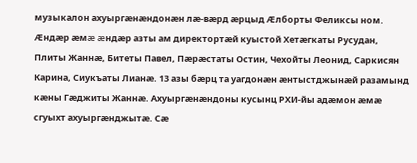музыкалон ахуыргæнæндонæн лæ-вæрд æрцыд Æлборты Феликсы ном. Æндæр æмæ æндæр азты ам директортæй куыстой Хетæгкаты Русудан, Плиты Жаннæ, Битеты Павел, Пæрæстаты Остин, Чехойты Леонид, Саркисян Карина, Сиукъаты Лианæ. 13 азы бæрц та уагдонæн æнтыстджынæй разамынд кæны Гæджиты Жаннæ. Ахуыргæнæндоны кусынц РХИ-йы адæмон æмæ сгуыхт ахуыргæнджытæ. Сæ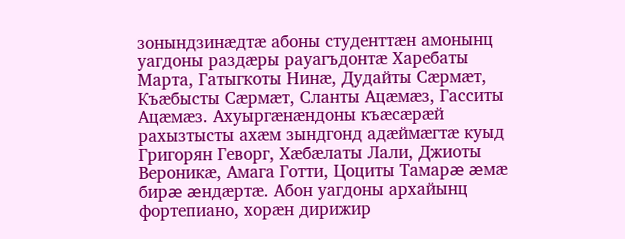зонындзинæдтæ абоны студенттæн амонынц уагдоны раздæры рауагъдонтæ Харебаты Марта, Гатыгкоты Нинæ, Дудайты Сæрмæт, Къæбысты Сæрмæт, Сланты Ацæмæз, Гасситы Ацæмæз. Ахуыргæнæндоны къæсæрæй рахызтысты ахæм зындгонд адæймæгтæ куыд Григорян Геворг, Хæбæлаты Лали, Джиоты Вероникæ, Амага Готти, Цоциты Тамарæ æмæ бирæ æндæртæ. Абон уагдоны архайынц фортепиано, хорæн дирижир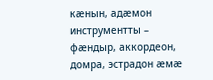кæнын, адæмон инструментты – фæндыр, аккордеон, домра, эстрадон æмæ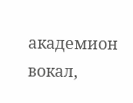академион вокал,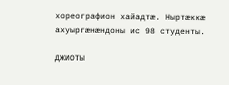хореографион хайадтæ. Ныртæккæ ахуыргæнæндоны ис 98 студенты.

ДЖИОТЫ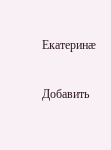Екатеринæ

Добавить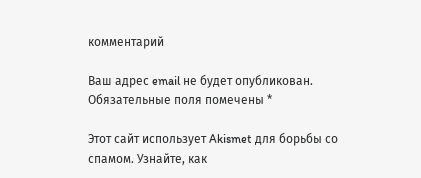комментарий

Ваш адрес email не будет опубликован. Обязательные поля помечены *

Этот сайт использует Akismet для борьбы со спамом. Узнайте, как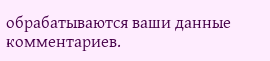обрабатываются ваши данные комментариев.